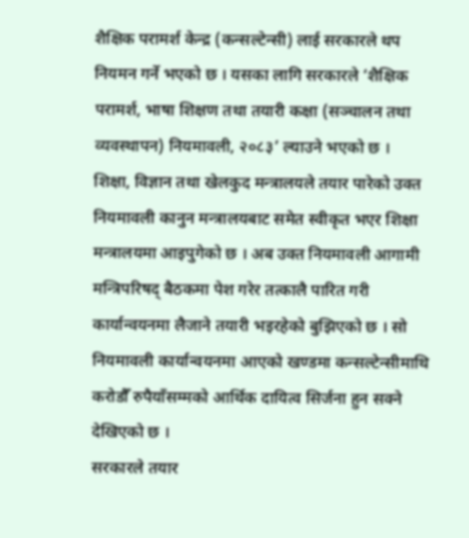शैक्षिक परामर्श केन्द्र (कन्सल्टेन्सी) लाई सरकारले थप नियमन गर्ने भएको छ । यसका लागि सरकारले ‘शैक्षिक परामर्श, भाषा शिक्षण तथा तयारी कक्षा (सञ्चालन तथा व्यवस्थापन) नियमावली, २०८३’ ल्याउने भएको छ ।
शिक्षा, विज्ञान तथा खेलकुद मन्त्रालयले तयार पारेको उक्त नियमावली कानुन मन्त्रालयबाट समेत स्वीकृत भएर शिक्षा मन्त्रालयमा आइपुगेको छ । अब उक्त नियमावली आगामी मन्त्रिपरिषद् बैठकमा पेश गरेर तत्कालै पारित गरी कार्यान्वयनमा लैजाने तयारी भइरहेको बुझिएको छ । सो नियमावली कार्यान्वयनमा आएको खण्डमा कन्सल्टेन्सीमाथि करोडौँ रुपैयाँसम्मको आर्थिक दायित्व सिर्जना हुन सक्ने देखिएको छ ।
सरकारले तयार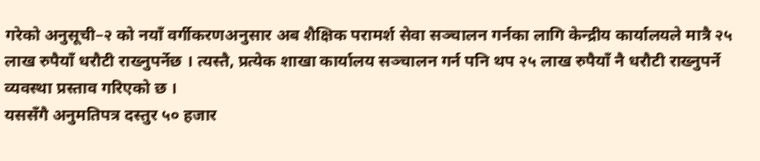गरेको अनुसूची–२ को नयाँ वर्गीकरणअनुसार अब शैक्षिक परामर्श सेवा सञ्चालन गर्नका लागि केन्द्रीय कार्यालयले मात्रै २५ लाख रुपैयाँ धरौटी राख्नुपर्नेछ । त्यस्तै, प्रत्येक शाखा कार्यालय सञ्चालन गर्न पनि थप २५ लाख रुपैयाँ नै धरौटी राख्नुपर्ने व्यवस्था प्रस्ताव गरिएको छ ।
यससँगै अनुमतिपत्र दस्तुर ५० हजार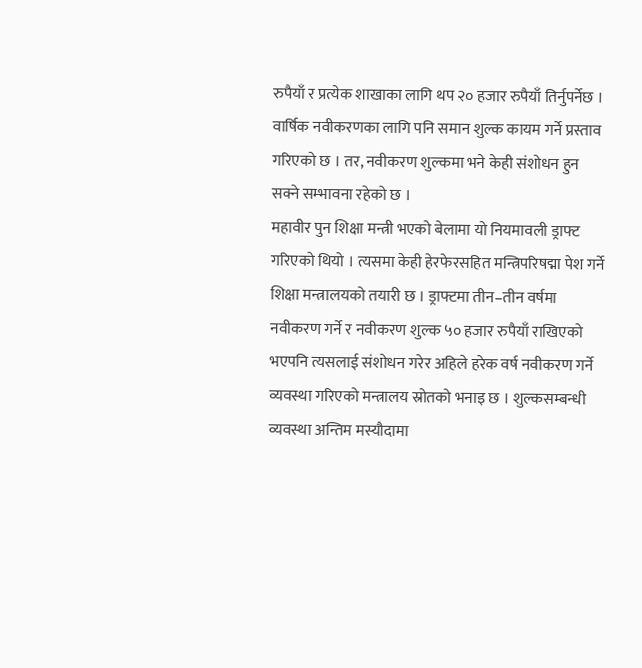रुपैयाँ र प्रत्येक शाखाका लागि थप २० हजार रुपैयाँ तिर्नुपर्नेछ । वार्षिक नवीकरणका लागि पनि समान शुल्क कायम गर्ने प्रस्ताव गरिएको छ । तर, नवीकरण शुल्कमा भने केही संशोधन हुन सक्ने सम्भावना रहेको छ ।
महावीर पुन शिक्षा मन्त्री भएको बेलामा यो नियमावली ड्राफ्ट गरिएको थियो । त्यसमा केही हेरफेरसहित मन्त्रिपरिषद्मा पेश गर्ने शिक्षा मन्त्रालयको तयारी छ । ड्राफ्टमा तीन–तीन वर्षमा नवीकरण गर्ने र नवीकरण शुल्क ५० हजार रुपैयाँ राखिएको भएपनि त्यसलाई संशोधन गरेर अहिले हरेक वर्ष नवीकरण गर्ने व्यवस्था गरिएको मन्त्रालय स्रोतको भनाइ छ । शुल्कसम्बन्धी व्यवस्था अन्तिम मस्यौदामा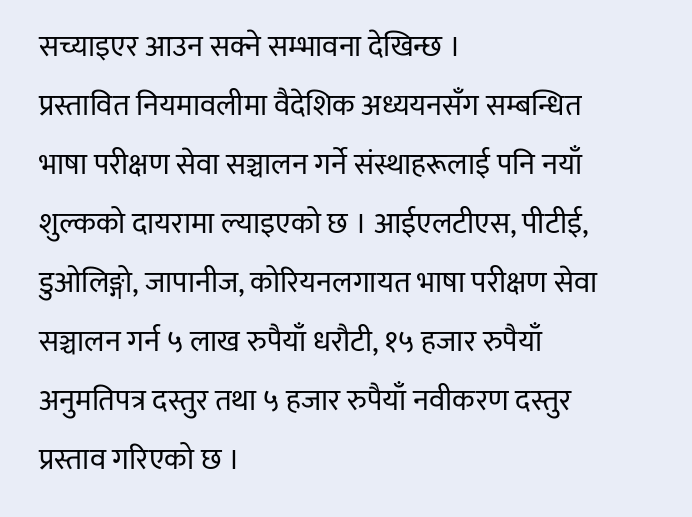सच्याइएर आउन सक्ने सम्भावना देखिन्छ ।
प्रस्तावित नियमावलीमा वैदेशिक अध्ययनसँग सम्बन्धित भाषा परीक्षण सेवा सञ्चालन गर्ने संस्थाहरूलाई पनि नयाँ शुल्कको दायरामा ल्याइएको छ । आईएलटीएस, पीटीई, डुओलिङ्गो, जापानीज, कोरियनलगायत भाषा परीक्षण सेवा सञ्चालन गर्न ५ लाख रुपैयाँ धरौटी, १५ हजार रुपैयाँ अनुमतिपत्र दस्तुर तथा ५ हजार रुपैयाँ नवीकरण दस्तुर प्रस्ताव गरिएको छ ।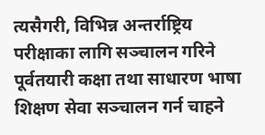त्यसैगरी, विभिन्न अन्तर्राष्ट्रिय परीक्षाका लागि सञ्चालन गरिने पूर्वतयारी कक्षा तथा साधारण भाषा शिक्षण सेवा सञ्चालन गर्न चाहने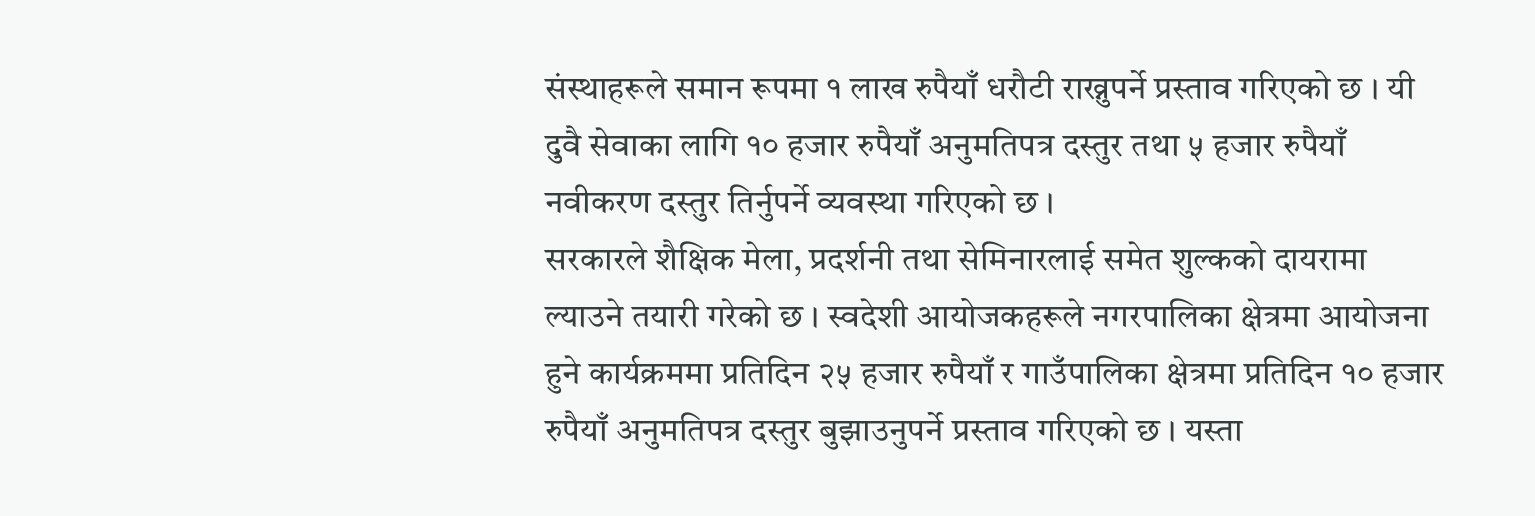संस्थाहरूले समान रूपमा १ लाख रुपैयाँ धरौटी राख्नुपर्ने प्रस्ताव गरिएको छ । यी दुवै सेवाका लागि १० हजार रुपैयाँ अनुमतिपत्र दस्तुर तथा ५ हजार रुपैयाँ नवीकरण दस्तुर तिर्नुपर्ने व्यवस्था गरिएको छ ।
सरकारले शैक्षिक मेला, प्रदर्शनी तथा सेमिनारलाई समेत शुल्कको दायरामा ल्याउने तयारी गरेको छ । स्वदेशी आयोजकहरूले नगरपालिका क्षेत्रमा आयोजना हुने कार्यक्रममा प्रतिदिन २५ हजार रुपैयाँ र गाउँपालिका क्षेत्रमा प्रतिदिन १० हजार रुपैयाँ अनुमतिपत्र दस्तुर बुझाउनुपर्ने प्रस्ताव गरिएको छ । यस्ता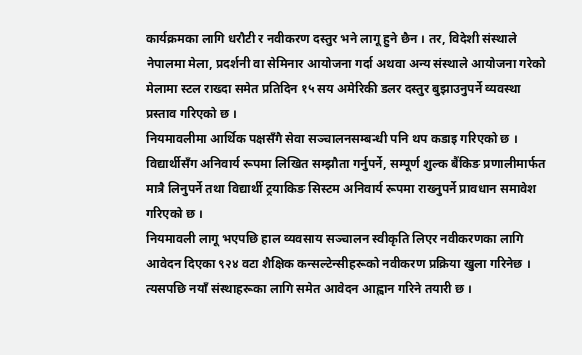कार्यक्रमका लागि धरौटी र नवीकरण दस्तुर भने लागू हुने छैन । तर, विदेशी संस्थाले नेपालमा मेला, प्रदर्शनी वा सेमिनार आयोजना गर्दा अथवा अन्य संस्थाले आयोजना गरेको मेलामा स्टल राख्दा समेत प्रतिदिन १५ सय अमेरिकी डलर दस्तुर बुझाउनुपर्ने व्यवस्था प्रस्ताव गरिएको छ ।
नियमावलीमा आर्थिक पक्षसँगै सेवा सञ्चालनसम्बन्धी पनि थप कडाइ गरिएको छ । विद्यार्थीसँग अनिवार्य रूपमा लिखित सम्झौता गर्नुपर्ने, सम्पूर्ण शुल्क बैंकिङ प्रणालीमार्फत मात्रै लिनुपर्ने तथा विद्यार्थी ट्रयाकिङ सिस्टम अनिवार्य रूपमा राख्नुपर्ने प्रावधान समावेश गरिएको छ ।
नियमावली लागू भएपछि हाल व्यवसाय सञ्चालन स्वीकृति लिएर नवीकरणका लागि आवेदन दिएका ९२४ वटा शैक्षिक कन्सल्टेन्सीहरूको नवीकरण प्रक्रिया खुला गरिनेछ । त्यसपछि नयाँ संस्थाहरूका लागि समेत आवेदन आह्वान गरिने तयारी छ ।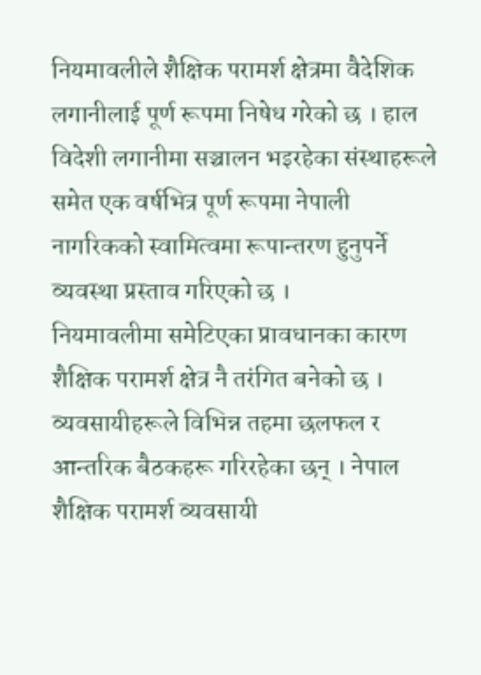नियमावलीले शैक्षिक परामर्श क्षेत्रमा वैदेशिक लगानीलाई पूर्ण रूपमा निषेध गरेको छ । हाल विदेशी लगानीमा सञ्चालन भइरहेका संस्थाहरूले समेत एक वर्षभित्र पूर्ण रूपमा नेपाली नागरिकको स्वामित्वमा रूपान्तरण हुनुपर्ने व्यवस्था प्रस्ताव गरिएको छ ।
नियमावलीमा समेटिएका प्रावधानका कारण शैक्षिक परामर्श क्षेत्र नै तरंगित बनेको छ । व्यवसायीहरूले विभिन्न तहमा छलफल र आन्तरिक बैठकहरू गरिरहेका छन् । नेपाल शैक्षिक परामर्श व्यवसायी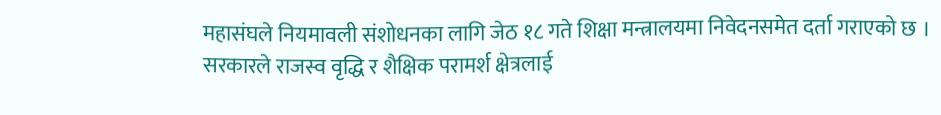महासंघले नियमावली संशोधनका लागि जेठ १८ गते शिक्षा मन्त्रालयमा निवेदनसमेत दर्ता गराएको छ ।
सरकारले राजस्व वृद्धि र शैक्षिक परामर्श क्षेत्रलाई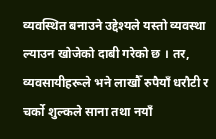व्यवस्थित बनाउने उद्देश्यले यस्तो व्यवस्था ल्याउन खोजेको दाबी गरेको छ । तर, व्यवसायीहरूले भने लाखौँ रुपैयाँ धरौटी र चर्को शुल्कले साना तथा नयाँ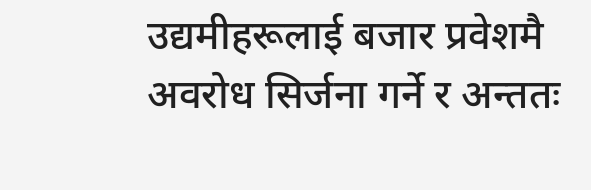उद्यमीहरूलाई बजार प्रवेशमै अवरोध सिर्जना गर्ने र अन्ततः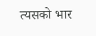त्यसको भार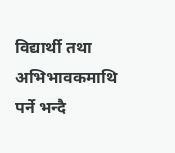विद्यार्थी तथा अभिभावकमाथि पर्ने भन्दै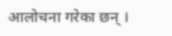आलोचना गरेका छन् ।